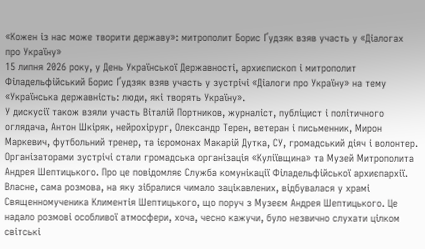«Кожен із нас може творити державу»: митрополит Борис Ґудзяк взяв участь у «Діалогах про Україну»
15 липня 2026 року, у День Української Державності, архиєпископ і митрополит Філадельфійський Борис Ґудзяк взяв участь у зустрічі «Діалоги про Україну» на тему «Українська державність: люди, які творять Україну».
У дискусії також взяли участь Віталій Портников, журналіст, публіцист і політичного оглядача, Антон Шкіряк, нейрохірург, Олександр Терен, ветеран і письменник, Мирон Маркевич, футбольний тренер, та ієромонах Макарій Дутка, СУ, громадський діяч і волонтер. Організаторами зустрічі стали громадська організація «Куліївщина» та Музей Митрополита Андрея Шептицького. Про це повідомляє Служба комунікації Філадельфійської архиєпархії.
Власне, сама розмова, на яку зібралися чимало зацікавлених, відбувалася у храмі Священномученика Климентія Шептицького, що поруч з Музеєм Андрея Шептицького. Це надало розмові особливої атмосфери, хоча, чесно кажучи, було незвично слухати цілком світські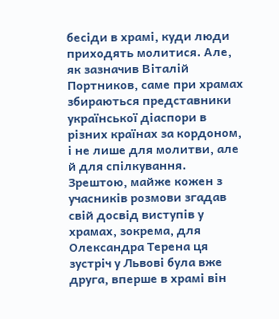бесіди в храмі, куди люди приходять молитися. Але, як зазначив Віталій Портников, саме при храмах збираються представники української діаспори в різних країнах за кордоном, і не лише для молитви, але й для спілкування. Зрештою, майже кожен з учасників розмови згадав свій досвід виступів у храмах, зокрема, для Олександра Терена ця зустріч у Львові була вже друга, вперше в храмі він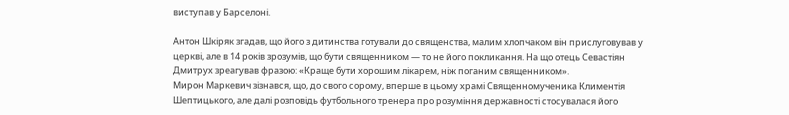виступав у Барселоні.

Антон Шкіряк згадав, що його з дитинства готували до священства, малим хлопчаком він прислуговував у церкві, але в 14 років зрозумів, що бути священником — то не його покликання. На що отець Севастіян Дмитрух зреагував фразою: «Краще бути хорошим лікарем, ніж поганим священником».
Мирон Маркевич зізнався, що, до свого сорому, вперше в цьому храмі Священномученика Климентія Шептицького, але далі розповідь футбольного тренера про розуміння державності стосувалася його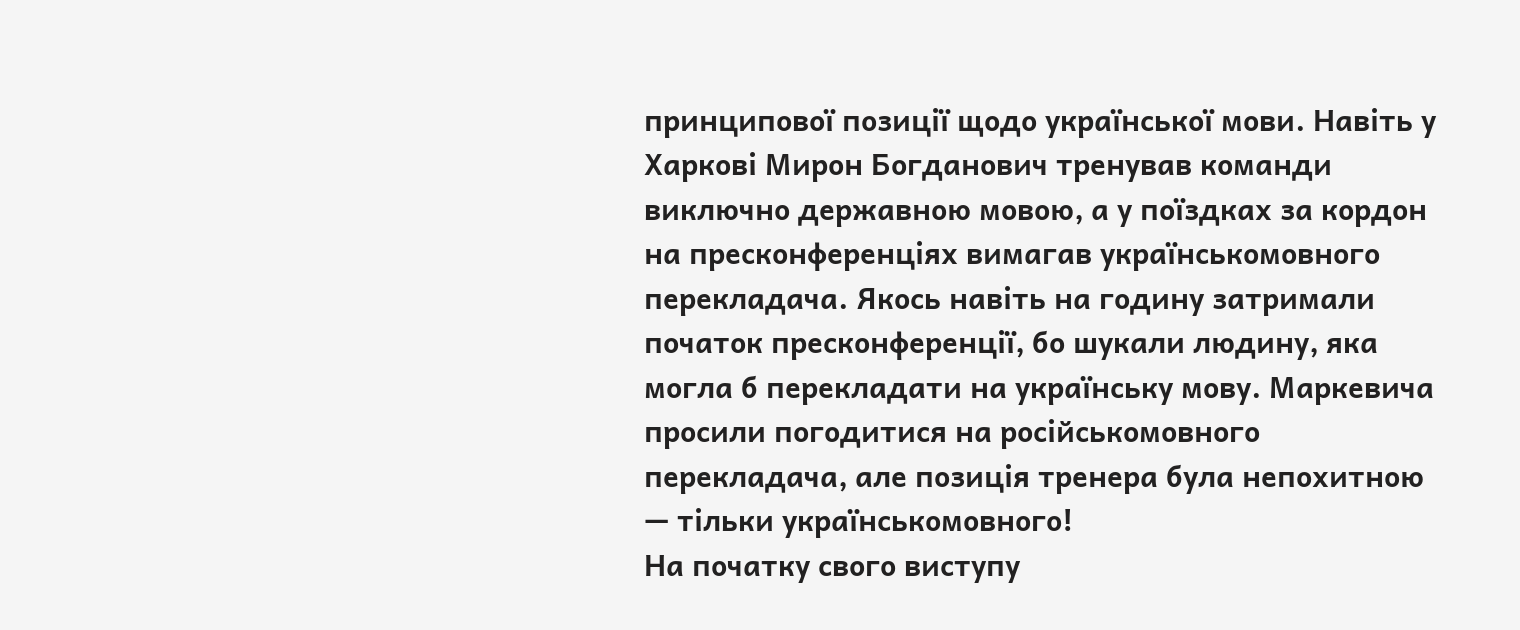принципової позиції щодо української мови. Навіть у Харкові Мирон Богданович тренував команди виключно державною мовою, а у поїздках за кордон на пресконференціях вимагав українськомовного перекладача. Якось навіть на годину затримали початок пресконференції, бо шукали людину, яка могла б перекладати на українську мову. Маркевича просили погодитися на російськомовного перекладача, але позиція тренера була непохитною — тільки українськомовного!
На початку свого виступу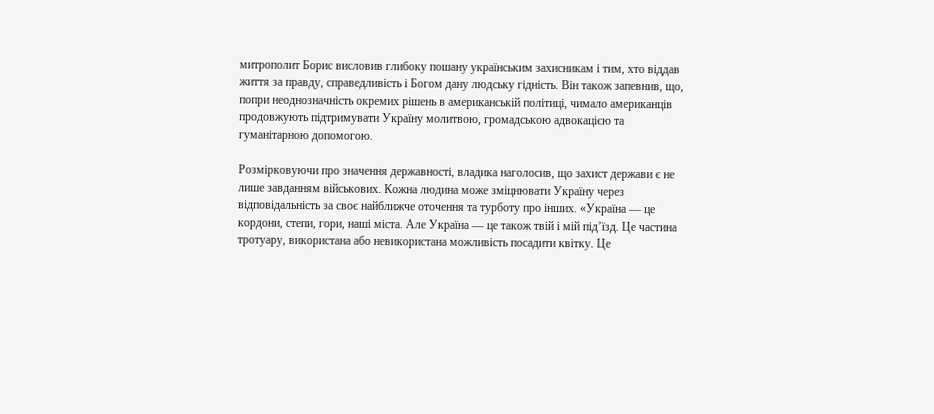митрополит Борис висловив глибоку пошану українським захисникам і тим, хто віддав життя за правду, справедливість і Богом дану людську гідність. Він також запевнив, що, попри неоднозначність окремих рішень в американській політиці, чимало американців продовжують підтримувати Україну молитвою, громадською адвокацією та гуманітарною допомогою.

Розмірковуючи про значення державності, владика наголосив, що захист держави є не лише завданням військових. Кожна людина може зміцнювати Україну через відповідальність за своє найближче оточення та турботу про інших. «Україна — це кордони, степи, гори, наші міста. Але Україна — це також твій і мій під’їзд. Це частина тротуару, використана або невикористана можливість посадити квітку. Це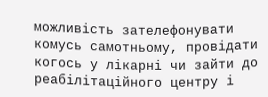можливість зателефонувати комусь самотньому, провідати когось у лікарні чи зайти до реабілітаційного центру і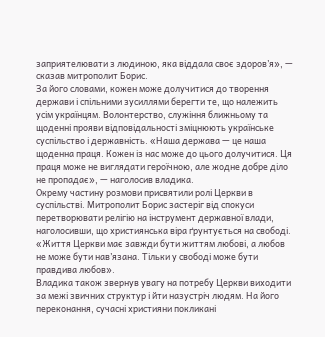заприятелювати з людиною, яка віддала своє здоров’я», — сказав митрополит Борис.
За його словами, кожен може долучитися до творення держави і спільними зусиллями берегти те, що належить усім українцям. Волонтерство, служіння ближньому та щоденні прояви відповідальності зміцнюють українське суспільство і державність. «Наша держава — це наша щоденна праця. Кожен із нас може до цього долучитися. Ця праця може не виглядати героїчною, але жодне добре діло не пропадає», — наголосив владика.
Окрему частину розмови присвятили ролі Церкви в суспільстві. Митрополит Борис застеріг від спокуси перетворювати релігію на інструмент державної влади, наголосивши, що християнська віра ґрунтується на свободі. «Життя Церкви має завжди бути життям любові, а любов не може бути нав’язана. Тільки у свободі може бути правдива любов».
Владика також звернув увагу на потребу Церкви виходити за межі звичних структур і йти назустріч людям. На його переконання, сучасні християни покликані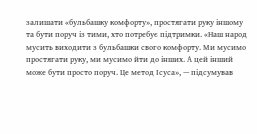залишати «бульбашку комфорту», простягати руку іншому та бути поруч із тими, хто потребує підтримки. «Наш народ мусить виходити з бульбашки свого комфорту. Ми мусимо простягати руку, ми мусимо йти до інших. А цей інший може бути просто поруч. Це метод Ісуса», — підсумував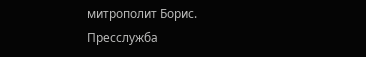митрополит Борис.
Пресслужба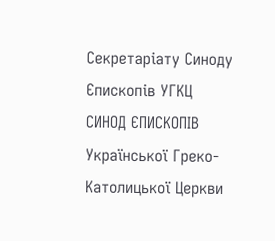Секретаріату Синоду Єпископів УГКЦ
СИНОД ЄПИСКОПІВ Української Греко-Католицької Церкви